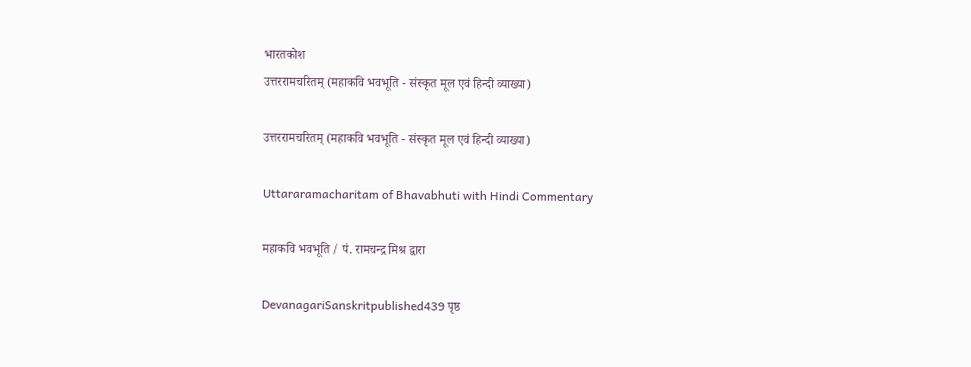भारतकोश
उत्तररामचरितम् (महाकवि भवभूति - संस्कृत मूल एवं हिन्दी व्याख्या)

उत्तररामचरितम् (महाकवि भवभूति - संस्कृत मूल एवं हिन्दी व्याख्या)

Uttararamacharitam of Bhavabhuti with Hindi Commentary

महाकवि भवभूति / पं. रामचन्द्र मिश्र द्वारा

DevanagariSanskritpublished439 पृष्ठ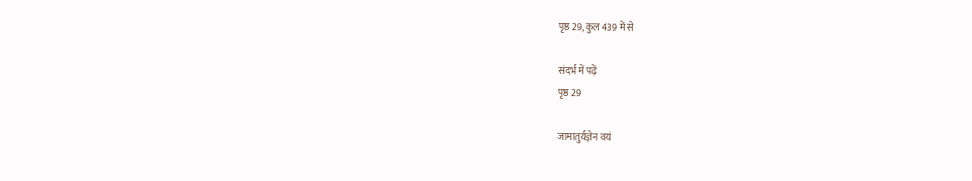पृष्ठ 29, कुल 439 में से

संदर्भ में पढ़ें
पृष्ठ 29

जामातुर्यज्ञेन वयं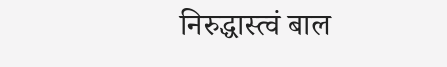निरुद्धास्त्वं बाल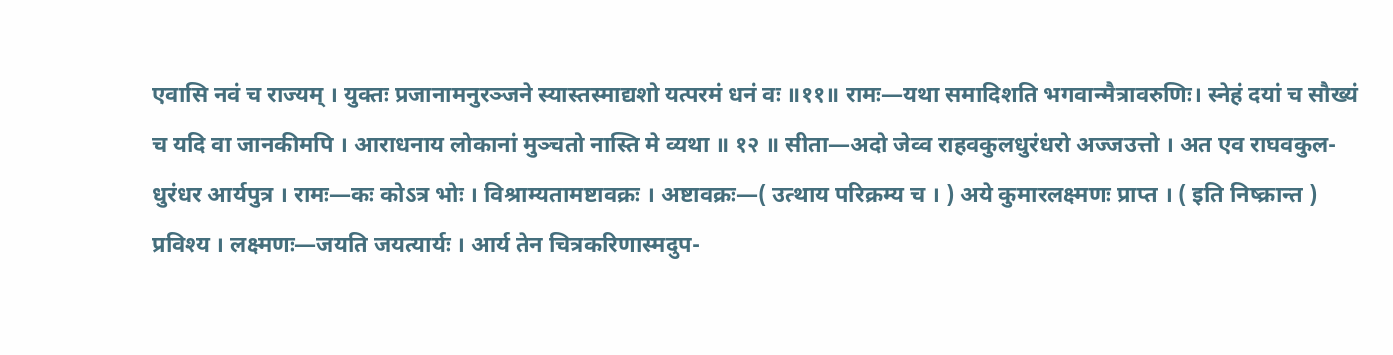एवासि नवं च राज्यम् । युक्तः प्रजानामनुरञ्जने स्यास्तस्माद्यशो यत्परमं धनं वः ॥११॥ रामः—यथा समादिशति भगवान्मैत्रावरुणिः। स्नेहं दयां च सौख्यं च यदि वा जानकीमपि । आराधनाय लोकानां मुञ्चतो नास्ति मे व्यथा ॥ १२ ॥ सीता—अदो जेव्व राहवकुलधुरंधरो अज्जउत्तो । अत एव राघवकुल- धुरंधर आर्यपुत्र । रामः—कः कोऽत्र भोः । विश्राम्यतामष्टावक्रः । अष्टावक्रः—( उत्थाय परिक्रम्य च । ) अये कुमारलक्ष्मणः प्राप्त । ( इति निष्क्रान्त ) प्रविश्य । लक्ष्मणः—जयति जयत्यार्यः । आर्य तेन चित्रकरिणास्मदुप-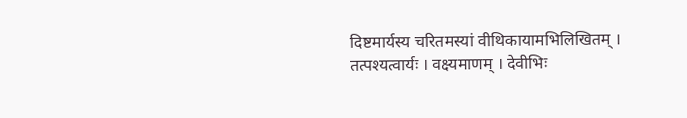दिष्टमार्यस्य चरितमस्यां वीथिकायामभिलिखितम् । तत्पश्यत्वार्यः । वक्ष्यमाणम् । देवीभिः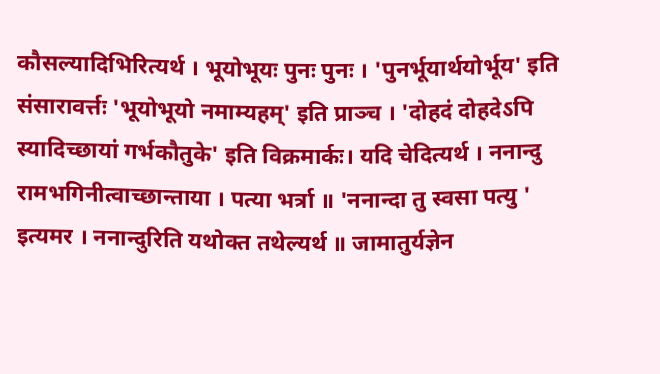कौसल्यादिभिरित्यर्थ । भूयोभूयः पुनः पुनः । 'पुनर्भूयार्थयोर्भूय' इति संसारावर्त्तः 'भूयोभूयो नमाम्यहम्' इति प्राञ्च । 'दोहदं दोहदेऽपि स्यादिच्छायां गर्भकौतुके' इति विक्रमार्कः। यदि चेदित्यर्थ । ननान्दु रामभगिनीत्वाच्छान्ताया । पत्या भर्त्रा ॥ 'ननान्दा तु स्वसा पत्यु ' इत्यमर । ननान्दुरिति यथोक्त तथेल्यर्थ ॥ जामातुर्यज्ञेन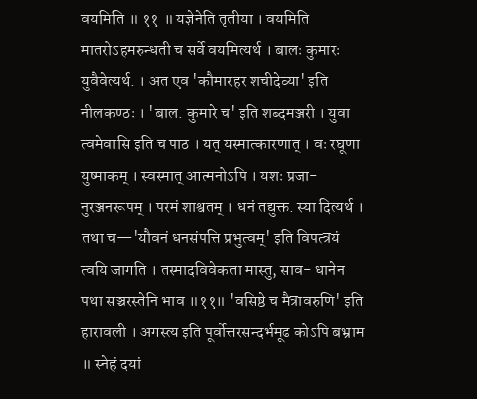वयमिति ॥ ११ ॥ यज्ञेनेति तृतीया । वयमिति मातरोऽहमरुन्धती च सर्वे वयमित्यर्थ । बालः कुमारः युवैवेत्यर्थ. । अत एव 'कौमारहर शचीदेव्या' इति नीलकण्ठः । 'बाल. कुमारे च' इति शब्दमञ्जरी । युवा त्वमेवासि इति च पाठ । यत् यस्मात्कारणात् । वः रघूणा युष्माकम् । स्वस्मात् आत्मनोऽपि । यशः प्रजा- नुरञ्जनरूपम् । परमं शाश्वतम् । धनं तद्युक्त. स्या दित्यर्थ । तथा च—'यौवनं धनसंपत्ति प्रभुत्वम्' इति विपत्त्रयं त्वयि जागति । तस्मादविवेकता मास्तु, साव- धानेन पथा सञ्चरस्तेनि भाव ॥११॥ 'वसिष्ठे च मैत्रावरुणि' इति हारावली । अगस्त्य इति पूर्वोत्तरसन्दर्भमूढ कोऽपि बभ्राम ॥ स्नेहं दयां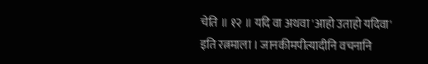चेति ॥ १२ ॥ यदि वा अथवा 'आहो उताहो यदिवा' इति रत्नमाला । जानकीमपीत्यादीनि वचनानि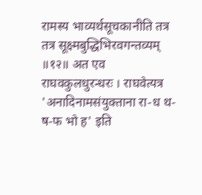रामस्य भाव्यर्थसूचकानीति तत्र तत्र सूक्ष्मबुद्धिभिरवगन्तव्यम् ॥१२॥ अत एव राघवकुलधुरन्धरः । राघवेत्यत्र 'अनादिनामसंयुक्ताना रा-ध थ- ष-फ भो ह' इति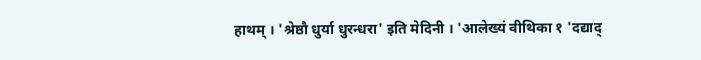हाथम् । 'श्रेष्ठौ धुर्या धुरन्धरा' इति मेदिनी । 'आलेख्यं वीथिका १ 'दद्याद्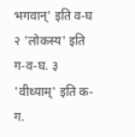भगवान्' इति व-घ २ 'लोकस्य' इति ग-व-घ. ३ 'वीथ्याम्' इति क-ग.